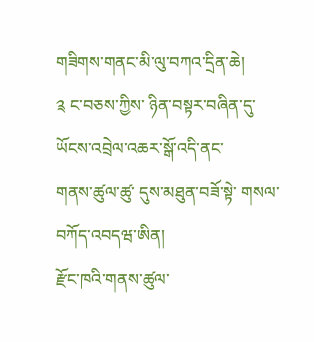གཟིགས་གནང་མི་ལུ་བཀའ་དྲིན་ཆེ།
༉ ང་བཅས་ཀྱིས་ ཉིན་བསྟར་བཞིན་དུ་
ཡོངས་འབྲེལ་འཆར་སྒོ་འདི་ནང་
གནས་ཚུལ་ཚུ་ དུས་མཐུན་བཟོ་སྟེ་ གསལ་བཀོད་འབདཝ་ཨིན།
རྫོང་ཁའི་གནས་ཚུལ་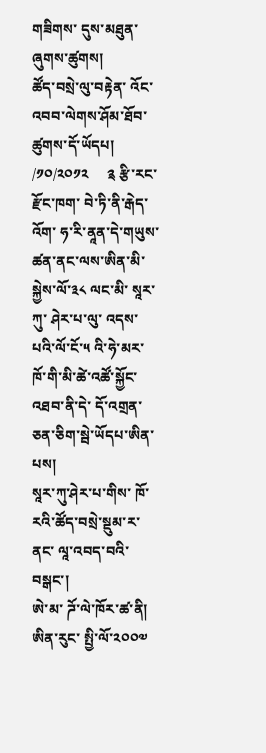གཟིགས་ དུས་མཐུན་ཞུགས་ཚུགས།
ཚོད་བསྲེ་ལུ་བརྟེན་ འོང་འབབ་ལེགས་ཤོམ་ཐོབ་ཚུགས་དོ་ཡོདཔ།
/༡༠/༢༠༡༢     ༉ རྩི་རང་རྫོང་ཁག་ བེ་ཏི་ནི་རྒེད་འོག་ ཧ་རི་ནཱན་དེ་གཡུས་ཚན་ནང་ལས་ཨིན་མི་ སྐྱེས་ལོ་༣༨ ལང་མི་ སཱར་ཀུ་ ཤེར་པ་ལུ་ འདས་པའི་ལོ་ངོ་༥ འི་ཧེ་མར་ ཁོ་གི་མི་ཚེ་འཚོ་སྐྱོང་འཐབ་ནི་དེ་ དོ་འགྲན་ཅན་ཅིག་སྦེ་ཡོདཔ་ཨིན་པས།
སཱར་ཀུ་ཤེར་པ་གིས་ ཁོ་རའི་ཚོད་བསྲེ་སྡུམ་ར་ནང་ ལཱ་འབད་བའི་བསྒང་།
ཨེ་མ་ ཌོ་ལེ་ཁོར་ཚ་ནི།
ཨིན་རུང་ སྤྱི་ལོ་༢༠༠༧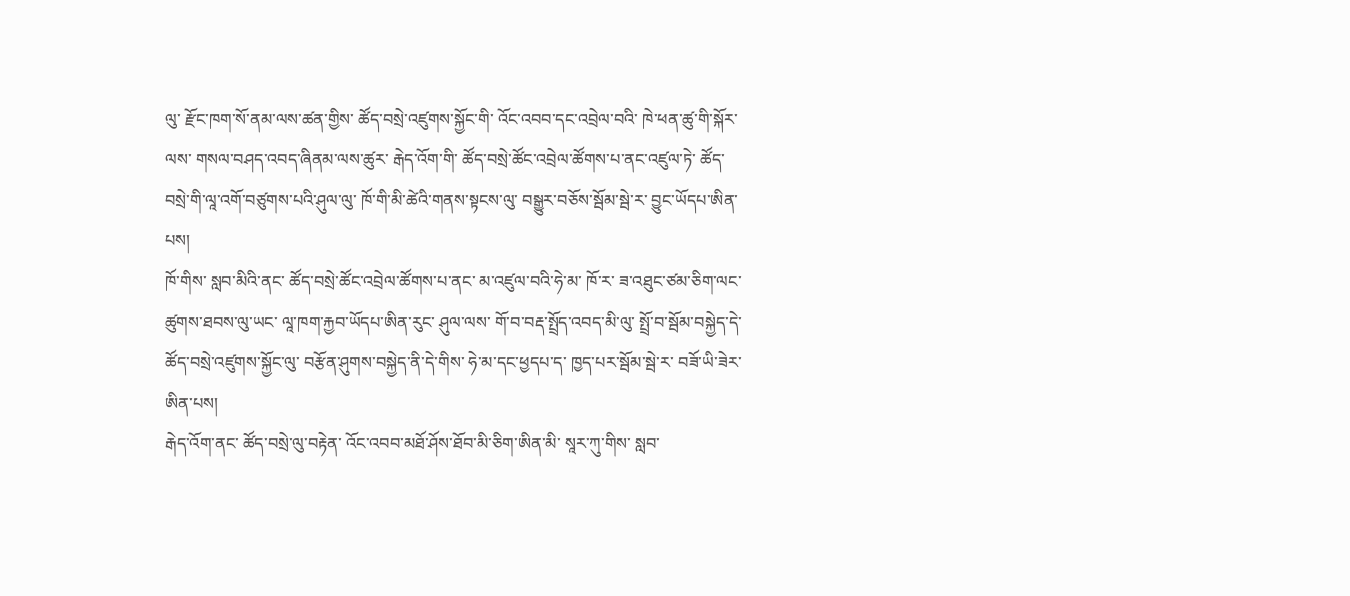ལུ་ རྫོང་ཁག་སོ་ནམ་ལས་ཚན་གྱིས་ ཚོད་བསྲེ་འཛུགས་སྐྱོང་གི་ འོང་འབབ་དང་འབྲེལ་བའི་ ཁེ་ཕན་ཚུ་གི་སྐོར་ལས་ གསལ་བཤད་འབད་ཞིནམ་ལས་ཚུར་ རྒེད་འོག་གི་ ཚོད་བསྲེ་ཚོང་འབྲེལ་ཚོགས་པ་ནང་འཛུལ་ཏེ་ ཚོད་བསྲེ་གི་ལཱ་འགོ་བཙུགས་པའི་ཤུལ་ལུ་ ཁོ་གི་མི་ཚེའི་གནས་སྟངས་ལུ་ བསྒྱུར་བཅོས་སྦོམ་སྦེ་ར་ བྱུང་ཡོདཔ་ཨིན་པས།
ཁོ་གིས་ སླབ་མིའི་ནང་ ཚོད་བསྲེ་ཚོང་འབྲེལ་ཚོགས་པ་ནང་ མ་འཛུལ་བའི་ཧེ་མ་ ཁོ་ར་ ཟ་འཐུང་ཙམ་ཅིག་ལང་ཚུགས་ཐབས་ལུ་ཡང་ ལཱ་ཁག་རྐྱབ་ཡོདཔ་ཨིན་རུང་ ཤུལ་ལས་ གོ་བ་བརྡ་སྤྲོད་འབད་མི་ལུ་ སྤྲོ་བ་སྦོམ་བསྐྱེད་དེ་ ཚོད་བསྲེ་འཛུགས་སྐྱོང་ལུ་ བརྩོན་ཤུགས་བསྐྱེད་ནི་དེ་གིས་ ཧེ་མ་དང་ཕྱདཔ་ད་ ཁྱད་པར་སྦོམ་སྦེ་ར་ བཟོ་ཡི་ཟེར་ཨིན་པས།
རྒེད་འོག་ནང་ ཚོད་བསྲེ་ལུ་བརྟེན་ འོང་འབབ་མཐོ་ཤོས་ཐོབ་མི་ཅིག་ཨིན་མི་ སཱར་ཀུ་གིས་ སླབ་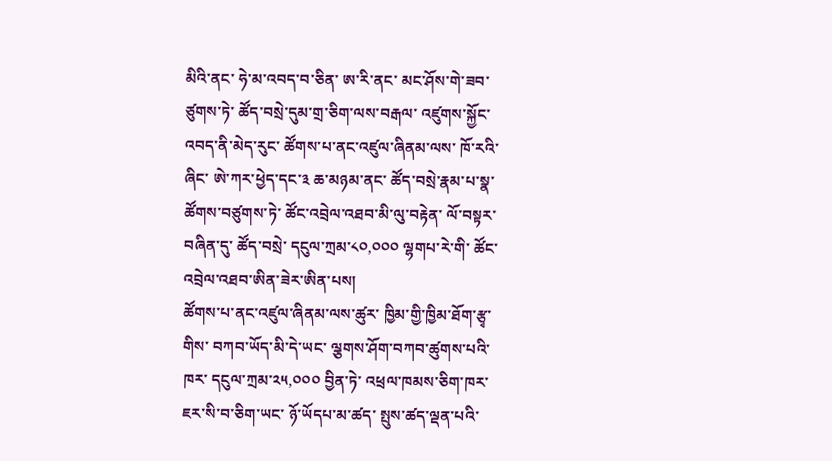མིའི་ནང་ ཧེ་མ་འབད་བ་ཅིན་ ཨ་རི་ནང་ མང་ཤོས་གེ་ཟབ་ཙུགས་ཏེ་ ཚོད་བསྲེ་དུམ་གྲ་ཅིག་ལས་བརྒལ་ འཛུགས་སྐྱོང་འབད་ནི་མེད་རུང་ ཚོགས་པ་ནང་འཛུལ་ཞིནམ་ལས་ ཁོ་རའི་ཞིང་ ཨེ་ཀར་ཕྱེད་དང་༣ ཆ་མཉམ་ནང་ ཚོད་བསྲེ་རྣམ་པ་སྣ་ཚོགས་བཙུགས་ཏེ་ ཚོང་འབྲེལ་འཐབ་མི་ལུ་བརྟེན་ ལོ་བསྟར་བཞིན་དུ་ ཚོད་བསྲེ་ དངུལ་ཀྲམ་༨༠,༠༠༠ ལྷགཔ་རེ་གི་ ཚོང་འབྲེལ་འཐབ་ཨིན་ཟེར་ཨིན་པས།
ཚོགས་པ་ནང་འཛུལ་ཞིནམ་ལས་ཚུར་ ཁྱིམ་གྱི་ཁྱིམ་ཐོག་རྩྭ་གིས་ བཀབ་ཡོད་མི་དེ་ཡང་ ལྕགས་ཤོག་བཀབ་ཚུགས་པའི་ཁར་ དངུལ་ཀྲམ་༢༥,༠༠༠ བྱིན་ཏེ་ འཕྲལ་ཁམས་ཅིག་ཁར་ ཇར་སི་བ་ཅིག་ཡང་ ཉོ་ཡོདཔ་མ་ཚད་ སྤུས་ཚད་ལྡན་པའི་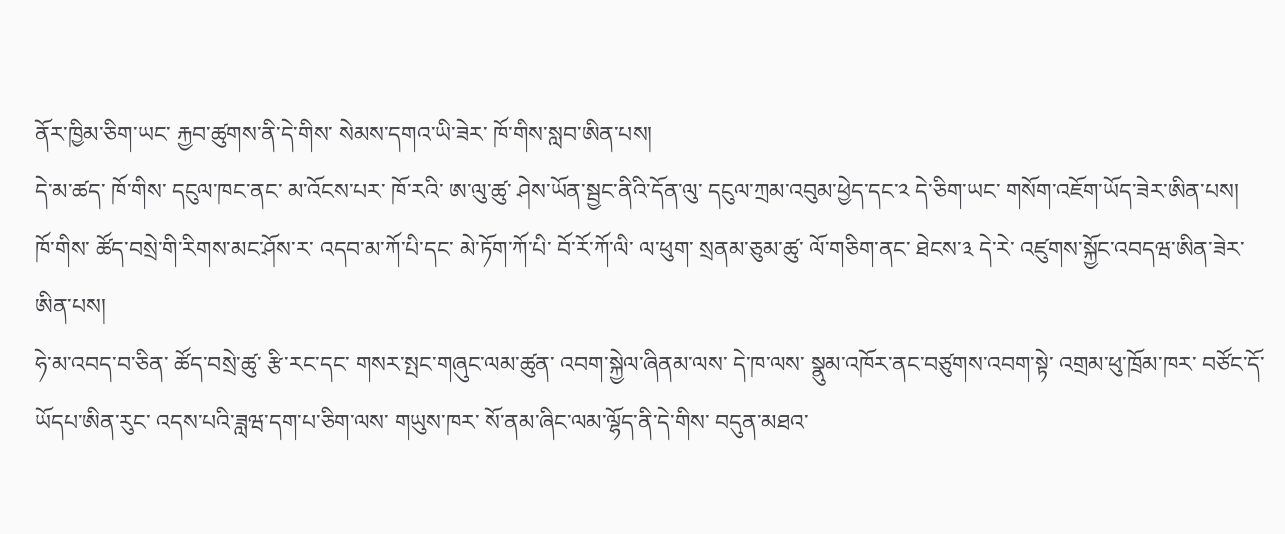ནོར་ཁྱིམ་ཅིག་ཡང་ རྐྱབ་ཚུགས་ནི་དེ་གིས་ སེམས་དགའ་ཡི་ཟེར་ ཁོ་གིས་སླབ་ཨིན་པས།
དེ་མ་ཚད་ ཁོ་གིས་ དངུལ་ཁང་ནང་ མ་འོངས་པར་ ཁོ་རའི་ ཨ་ལུ་ཚུ་ ཤེས་ཡོན་སྦྱང་ནིའི་དོན་ལུ་ དངུལ་ཀྲམ་འབུམ་ཕྱེད་དང་༢ དེ་ཅིག་ཡང་ གསོག་འཇོག་ཡོད་ཟེར་ཨིན་པས།
ཁོ་གིས་ ཚོད་བསྲེ་གི་རིགས་མང་ཤོས་ར་ འདབ་མ་ཀོ་པི་དང་ མེ་ཏོག་ཀོ་པི་ བོ་རོ་ཀོ་ལི་ ལ་ཕུག་ སྲནམ་ཅུམ་ཚུ་ ལོ་གཅིག་ནང་ ཐེངས་༣ དེ་རེ་ འཛུགས་སྐྱོང་འབདཝ་ཨིན་ཟེར་ཨིན་པས།
ཧེ་མ་འབད་བ་ཅིན་ ཚོད་བསྲེ་ཚུ་ རྩི་རང་དང་ གསར་སྤང་གཞུང་ལམ་ཚུན་ འབག་སྐྱེལ་ཞིནམ་ལས་ དེ་ཁ་ལས་ སྣུམ་འཁོར་ནང་བཙུགས་འབག་སྟེ་ འགྲམ་ཕུ་ཁྲོམ་ཁར་ བཙོང་དོ་ཡོདཔ་ཨིན་རུང་ འདས་པའི་ཟླཝ་དག་པ་ཅིག་ལས་ གཡུས་ཁར་ སོ་ནམ་ཞིང་ལམ་ལྷོད་ནི་དེ་གིས་ བདུན་མཐའ་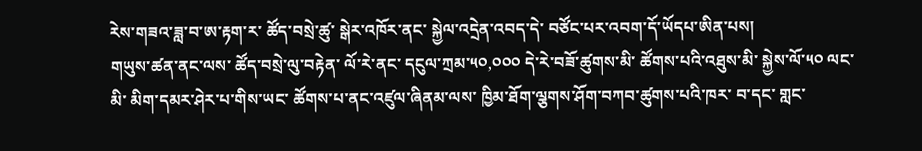རེས་གཟའ་ཟླ་བ་ཨ་རྟག་ར་ ཚོད་བསྲེ་ཚུ་ སྒེར་འཁོར་ནང་ སྐྱེལ་འདྲེན་འབད་དེ་ བཙོང་པར་འབག་དོ་ཡོདཔ་ཨིན་པས།
གཡུས་ཚན་ནང་ལས་ ཚོད་བསྲེ་ལུ་བརྟེན་ ལོ་རེ་ནང་ དངུལ་ཀྲམ་༥༠,༠༠༠ དེ་རེ་བཟོ་ཚུགས་མི་ ཚོགས་པའི་འཐུས་མི་ སྐྱེས་ལོ་༥༠ ལང་མི་ མིག་དམར་ཤེར་པ་གིས་ཡང་ ཚོགས་པ་ནང་འཛུལ་ཞིནམ་ལས་ ཁྱིམ་ཐོག་ལྕགས་ཤོག་བཀབ་ཚུགས་པའི་ཁར་ བ་དང་ གླང་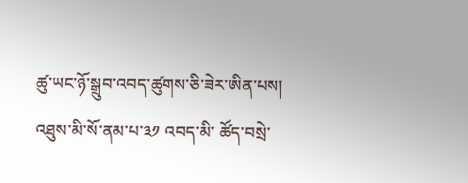ཚུ་ཡང་ཉོ་སྒྲུབ་འབད་ཚུགས་ཅི་ཟེར་ཨིན་པས།
འཐུས་མི་སོ་ནམ་པ་༣༡ འབད་མི་ ཚོད་བསྲེ་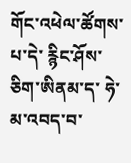གོང་འཕེལ་ཚོགས་པ་དེ་ རྙིང་ཤོས་ཅིག་ཨིནམ་ད་ ཧེ་མ་འབད་བ་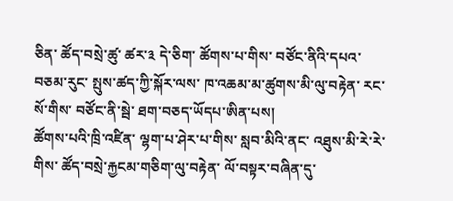ཅིན་ ཚོད་བསྲེ་ཚུ་ ཚར་༣ དེ་ཅིག་ ཚོགས་པ་གིས་ བཙོང་ནིའི་དཔའ་བཅམ་རུང་ སྤུས་ཚད་ཀྱི་སྐོར་ལས་ ཁ་འཆམ་མ་ཚུགས་མི་ལུ་བརྟེན་ རང་སོ་གིས་ བཙོང་ནི་སྦེ་ ཐག་བཅད་ཡོདཔ་ཨིན་པས།
ཚོགས་པའི་ཁྲི་འཛིན་ ལྷག་པ་ཤེར་པ་གིས་ སླབ་མིའི་ནང་ འཐུས་མི་རེ་རེ་གིས་ ཚོད་བསྲེ་རྐྱངམ་གཅིག་ལུ་བརྟེན་ ལོ་བསྟར་བཞིན་དུ་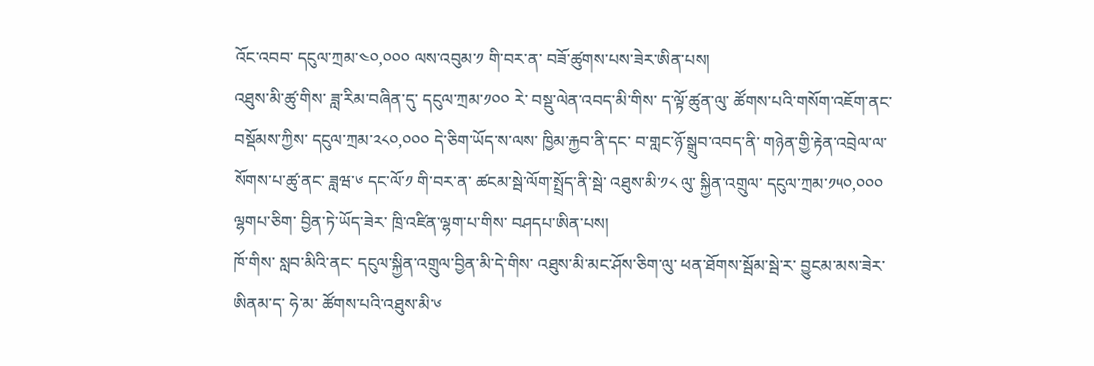འོང་འབབ་ དངུལ་ཀྲམ་༤༠,༠༠༠ ལས་འབུམ་༡ གི་བར་ན་ བཟོ་ཚུགས་པས་ཟེར་ཨིན་པས།
འཐུས་མི་ཚུ་གིས་ ཟླ་རིམ་བཞིན་དུ་ དངུལ་ཀྲམ་༡༠༠ རེ་ བསྡུ་ལེན་འབད་མི་གིས་ ད་ལྟོ་ཚུན་ལུ་ ཚོགས་པའི་གསོག་འཇོག་ནང་ བསྡོམས་ཀྱིས་ དངུལ་ཀྲམ་༢༨༠,༠༠༠ དེ་ཅིག་ཡོད་ས་ལས་ ཁྱིམ་རྐྱབ་ནི་དང་ བ་གླང་ཉོ་སྒྲུབ་འབད་ནི་ གཉེན་གྱི་རྟེན་འབྲེལ་ལ་སོགས་པ་ཚུ་ནང་ ཟླཝ་༦ དང་ལོ་༡ གི་བར་ན་ ཚངམ་སྦེ་ལོག་སྤྲོད་ནི་སྦེ་ འཐུས་མི་༡༨ ལུ་ སྐྱིན་འགྲུལ་ དངུལ་ཀྲམ་༡༥༠,༠༠༠ ལྷགཔ་ཅིག་ བྱིན་ཏེ་ཡོད་ཟེར་ ཁྲི་འཛིན་ལྷག་པ་གིས་ བཤདཔ་ཨིན་པས།
ཁོ་གིས་ སླབ་མིའི་ནང་ དངུལ་སྐྱིན་འགྲུལ་བྱིན་མི་དེ་གིས་ འཐུས་མི་མང་ཤོས་ཅིག་ལུ་ ཕན་ཐོགས་སྦོམ་སྦེ་ར་ བྱུངམ་མས་ཟེར་ཨིནམ་ད་ ཧེ་མ་ ཚོགས་པའི་འཐུས་མི་༦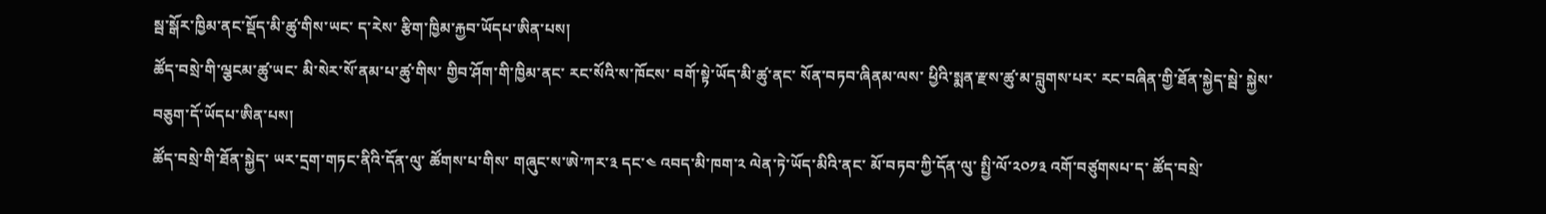སྦ་སྒོར་ཁྱིམ་ནང་སྡོད་མི་ཚུ་གིས་ཡང་ ད་རེས་ རྩིག་ཁྱིམ་རྐྱབ་ཡོདཔ་ཨིན་པས།
ཚོད་བསྲེ་གི་ལྕངམ་ཚུ་ཡང་ མི་སེར་སོ་ནམ་པ་ཚུ་གིས་ གྱིབ་ཤོག་གི་ཁྱིམ་ནང་ རང་སོའི་ས་ཁོངས་ བགོ་སྟེ་ཡོད་མི་ཚུ་ནང་ སོན་བཏབ་ཞིནམ་ལས་ ཕྱིའི་སྨན་རྫས་ཚུ་མ་བླུགས་པར་ རང་བཞིན་གྱི་ཐོན་སྐྱེད་སྦེ་ སྐྱེས་བཅུག་དོ་ཡོདཔ་ཨིན་པས།
ཚོད་བསྲེ་གི་ཐོན་སྐྱེད་ ཡར་དྲག་གཏང་ནིའི་དོན་ལུ་ ཚོགས་པ་གིས་ གཞུང་ས་ཨེ་ཀར་༣ དང་༤ འབད་མི་ཁག་༢ ལེན་ཏེ་ཡོད་མིའི་ནང་ མོ་བཏབ་ཀྱི་དོན་ལུ་ སྤྱི་ལོ་༢༠༡༣ འགོ་བཙུགསཔ་ད་ ཚོད་བསྲེ་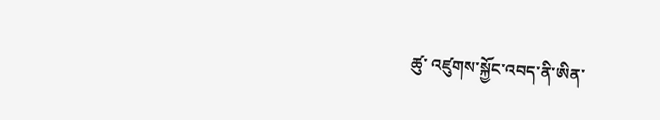ཚུ་ འཛུགས་སྐྱོང་འབད་ནི་ཨིན་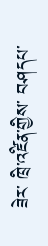ཟེར་ ཁྲི་འཛིན་གྱིས་ བཤདཔ་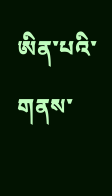ཨིན་པའི་གནས་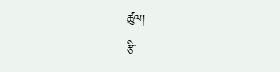ཚུལ།
རྩི་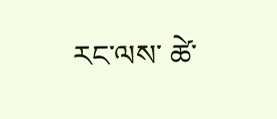རང་ལས་ ཚེ་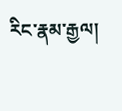རིང་རྣམ་རྒྱལ།